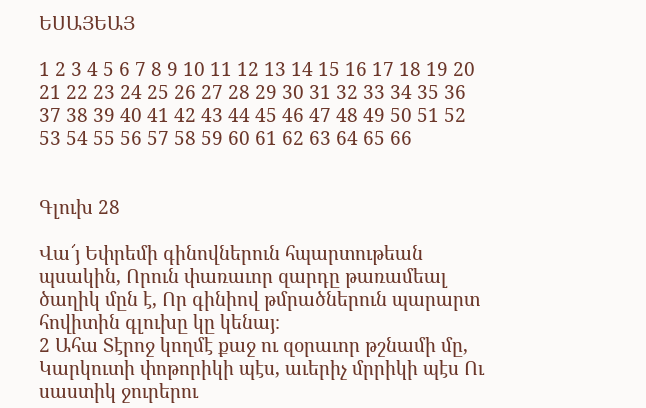ԵՍԱՅԵԱՅ

1 2 3 4 5 6 7 8 9 10 11 12 13 14 15 16 17 18 19 20 21 22 23 24 25 26 27 28 29 30 31 32 33 34 35 36 37 38 39 40 41 42 43 44 45 46 47 48 49 50 51 52 53 54 55 56 57 58 59 60 61 62 63 64 65 66


Գլուխ 28

Վա՜յ Եփրեմի գինովներուն հպարտութեան պսակին, Որուն փառաւոր զարդը թառամեալ ծաղիկ մըն է, Որ գինիով թմրածներուն պարարտ հովիտին գլուխը կը կենայ։
2 Ահա Տէրոջ կողմէ քաջ ու զօրաւոր թշնամի մը, Կարկուտի փոթորիկի պէս, աւերիչ մրրիկի պէս Ու սաստիկ ջուրերու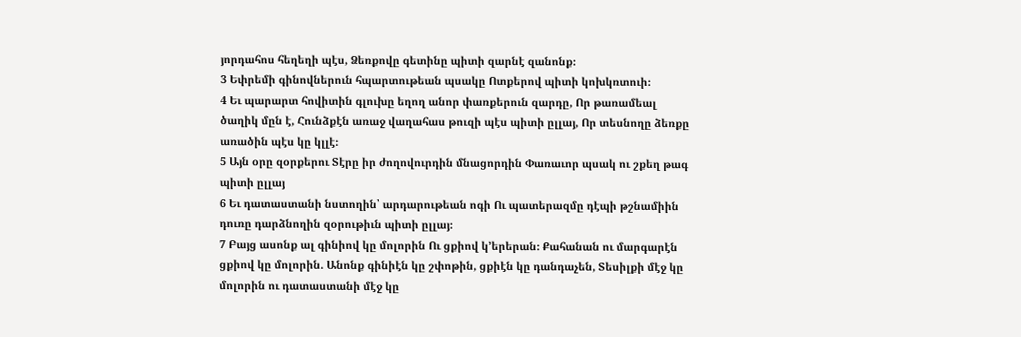յորդահոս հեղեղի պէս, Ձեռքովը գետինը պիտի զարնէ զանոնք։
3 Եփրեմի գինովներուն հպարտութեան պսակը Ոտքերով պիտի կոխկռտուի։
4 Եւ պարարտ հովիտին գլուխը եղող անոր փառքերուն զարդը, Որ թառամեալ ծաղիկ մըն է, Հունձքէն առաջ վաղահաս թուզի պէս պիտի ըլլայ, Որ տեսնողը ձեռքը առածին պէս կը կլլէ։
5 Այն օրը զօրքերու Տէրը իր ժողովուրդին մնացորդին Փառաւոր պսակ ու շքեղ թագ պիտի ըլլայ
6 Եւ դատաստանի նստողին՝ արդարութեան ոգի Ու պատերազմը դէպի թշնամիին դուռը դարձնողին զօրութիւն պիտի ըլլայ։
7 Բայց ասոնք ալ գինիով կը մոլորին Ու ցքիով կ’երերան։ Քահանան ու մարգարէն ցքիով կը մոլորին. Անոնք գինիէն կը շփոթին, ցքիէն կը դանդաչեն, Տեսիլքի մէջ կը մոլորին ու դատաստանի մէջ կը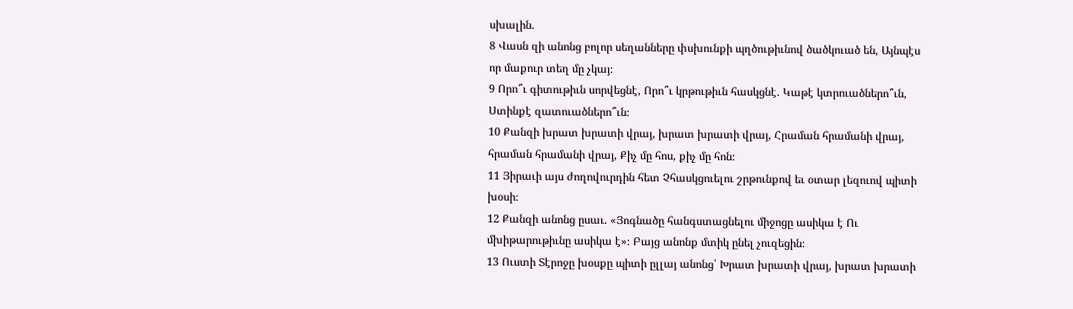սխալին.
8 Վասն զի անոնց բոլոր սեղանները փսխունքի պղծութիւնով ծածկուած են, Այնպէս որ մաքուր տեղ մը չկայ։
9 Որո՞ւ գիտութիւն սորվեցնէ, Որո՞ւ կրթութիւն հասկցնէ. Կաթէ կտրուածներո՞ւն, Ստինքէ զատուածներո՞ւն։
10 Քանզի խրատ խրատի վրայ, խրատ խրատի վրայ, Հրաման հրամանի վրայ, հրաման հրամանի վրայ, Քիչ մը հոս, քիչ մը հոն։
11 Յիրաւի այս ժողովուրդին հետ Չհասկցուելու շրթունքով եւ օտար լեզուով պիտի խօսի։
12 Քանզի անոնց ըսաւ. «Յոգնածը հանգստացնելու միջոցը ասիկա է Ու մխիթարութիւնը ասիկա է»։ Բայց անոնք մտիկ ընել չուզեցին։
13 Ուստի Տէրոջը խօսքը պիտի ըլլայ անոնց՝ Խրատ խրատի վրայ, խրատ խրատի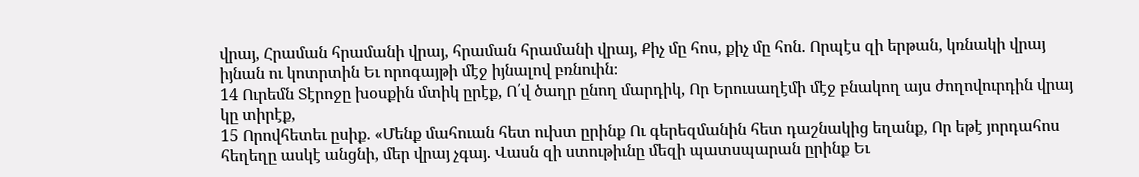վրայ, Հրաման հրամանի վրայ, հրաման հրամանի վրայ, Քիչ մը հոս, քիչ մը հոն. Որպէս զի երթան, կռնակի վրայ իյնան ու կոտրտին Եւ որոգայթի մէջ իյնալով բռնուին։
14 Ուրեմն Տէրոջը խօսքին մտիկ ըրէք, Ո՛վ ծաղր ընող մարդիկ, Որ Երուսաղէմի մէջ բնակող այս ժողովուրդին վրայ կը տիրէք,
15 Որովհետեւ ըսիք. «Մենք մահուան հետ ուխտ ըրինք Ու գերեզմանին հետ դաշնակից եղանք, Որ եթէ յորդահոս հեղեղը ասկէ անցնի, մեր վրայ չգայ. Վասն զի ստութիւնը մեզի պատսպարան ըրինք Եւ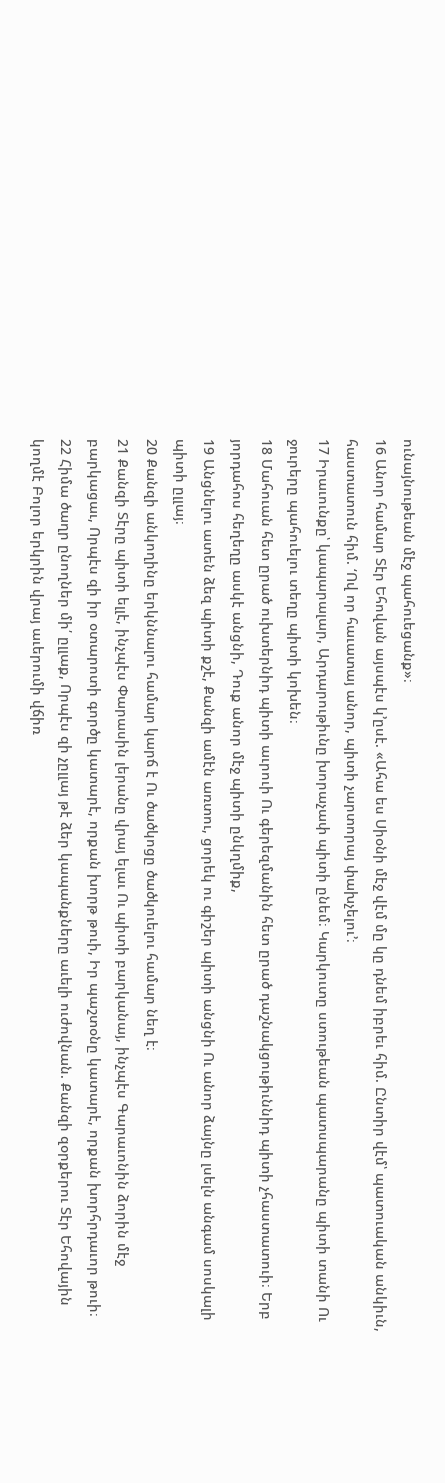ունայնութեան մէջ պահուեցանք»։
16 Անոր համար Տէր Եհովան այսպէս կ’ըսէ. «Ահա ես Սիօնի մէջ վէմ մը կը դնեմ իբրեւ հիմ. Ընտիր վէմ՝ պատուական անկիւն, հաստատուն հիմ. ‘Ով որ հաւատայ անոր, պիտի չարտորայ փախչելու’։
17 Իրաւունքը՝ կապարալար, Արդարութիւնը խորաչափ պիտի ընեմ։ Կարկուտը ստութեան պատսպարանը պիտի տանի Ու ջուրերը պահուելու տեղը պիտի կոխեն։
18 Մահուան հետ ըրած ուխտերնիդ պիտի աւրուի Ու գերեզմանին հետ ըրած դաշնակցութիւննիդ պիտի չհաստատուի։ Երբ յորդահոս հեղեղը ասկէ անցնի, Դուք անոր մէջ պիտի ընկղմիք,
19 Անցնելու ատեն ձեզ պիտի քշէ, Քանզի ամէն առտու, ցորեկ ու գիշեր պիտի անցնի Ու անոր ձայնը լսելն անգամ սոսկալի պիտի ըլլայ։
20 Քանզի անկողինը երկննալու համար կարճ է Ու ծածկոցը ծածկուելու համար նեղ է։
21 Քանզի Տէրը պիտի ելլէ, ինչպէս Փարասին լերանը վրայ ելաւ Ու պիտի բարկանայ, ինչպէս Գարաւոնին ձորին մէջ բարկացաւ, Որպէս զի իր օտարոտի գործը կատարէ, որքան խորթ թուի, Իր պաշտօնը կատարէ, որքան խորհրդաւոր թուի։
22 Հիմա ծաղր ընողներ մի՛ ըլլաք, Որպէս զի չըլլայ թէ ձեր կապանքները աւելի ուժովնան. Քանզի զօրքերու Տէր Եհովային կողմէ Բոլոր երկրին վրայ աւերումի վճիռ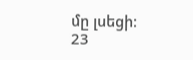մը լսեցի։
23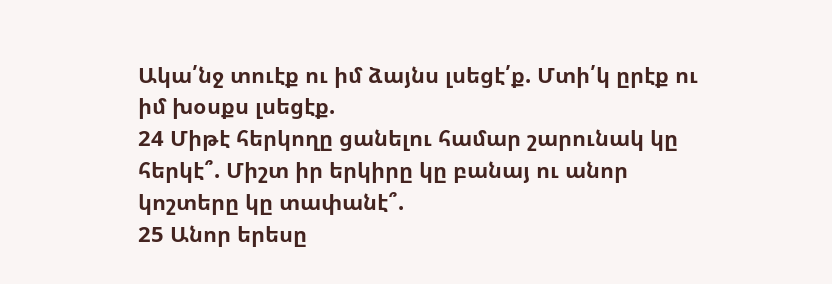Ակա՛նջ տուէք ու իմ ձայնս լսեցէ՛ք. Մտի՛կ ըրէք ու իմ խօսքս լսեցէք.
24 Միթէ հերկողը ցանելու համար շարունակ կը հերկէ՞. Միշտ իր երկիրը կը բանայ ու անոր կոշտերը կը տափանէ՞.
25 Անոր երեսը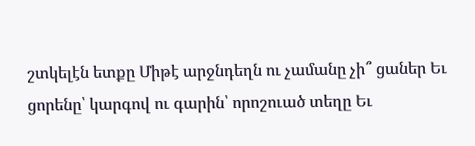շտկելէն ետքը Միթէ արջնդեղն ու չամանը չի՞ ցաներ Եւ ցորենը՝ կարգով ու գարին՝ որոշուած տեղը Եւ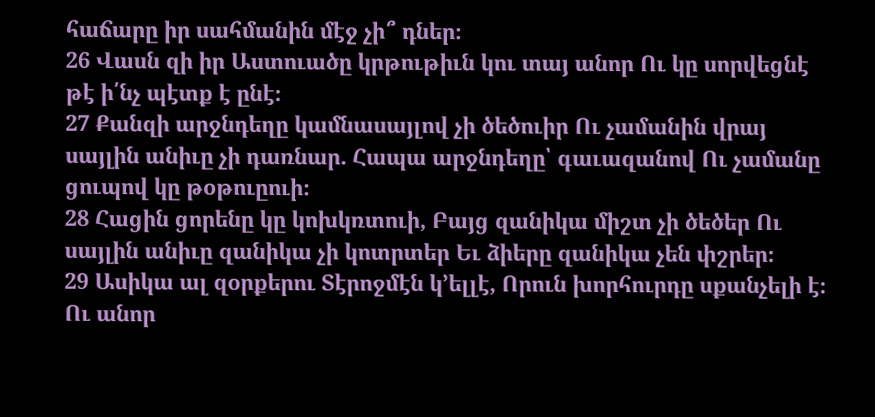հաճարը իր սահմանին մէջ չի՞ դներ։
26 Վասն զի իր Աստուածը կրթութիւն կու տայ անոր Ու կը սորվեցնէ թէ ի՛նչ պէտք է ընէ։
27 Քանզի արջնդեղը կամնասայլով չի ծեծուիր Ու չամանին վրայ սայլին անիւը չի դառնար. Հապա արջնդեղը՝ գաւազանով Ու չամանը ցուպով կը թօթուըուի։
28 Հացին ցորենը կը կոխկռտուի, Բայց զանիկա միշտ չի ծեծեր Ու սայլին անիւը զանիկա չի կոտրտեր Եւ ձիերը զանիկա չեն փշրեր։
29 Ասիկա ալ զօրքերու Տէրոջմէն կ’ելլէ, Որուն խորհուրդը սքանչելի է։ Ու անոր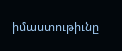իմաստութիւնը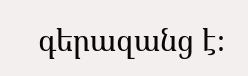գերազանց է։